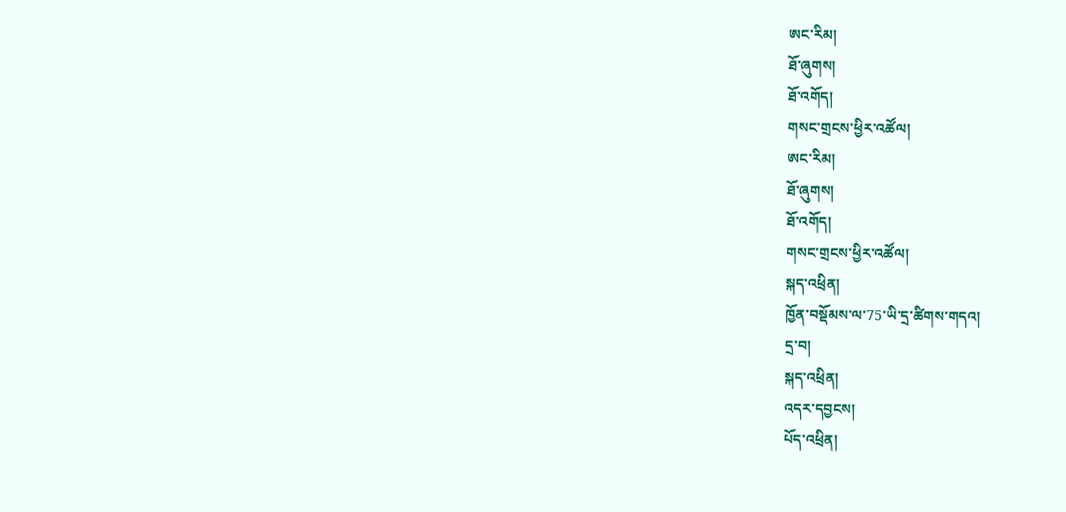ཨང་རིམ།
ཐོ་ཞུགས།
ཐོ་འགོད།
གསང་གྲངས་ཕྱིར་འཚོལ།
ཨང་རིམ།
ཐོ་ཞུགས།
ཐོ་འགོད།
གསང་གྲངས་ཕྱིར་འཚོལ།
སྐད་འཕྲིན།
ཁྱོན་བསྡོམས་ལ་75་ཡི་དྲ་ཚིགས་གདའ།
དྲ་བ།
སྐད་འཕྲིན།
འདར་དབྱངས།
པོད་འཕྲིན།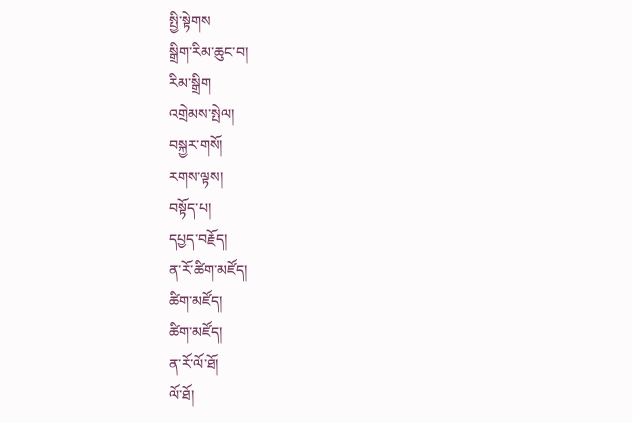སྤྱི་སྟེགས
སྒྲིག་རིམ་ཆུང་བ།
རིམ་སྒྲིག
འགྲེམས་སྤེལ།
བསྐྱར་གསོ།
རགས་ལྟས།
བསྟོད་པ།
དཔྱད་བརྗོད།
ན་རོ་ཚིག་མཛོད།
ཚིག་མཛོད།
ཚིག་མཛོད།
ན་རོ་ལོ་ཐོ།
ལོ་ཐོ།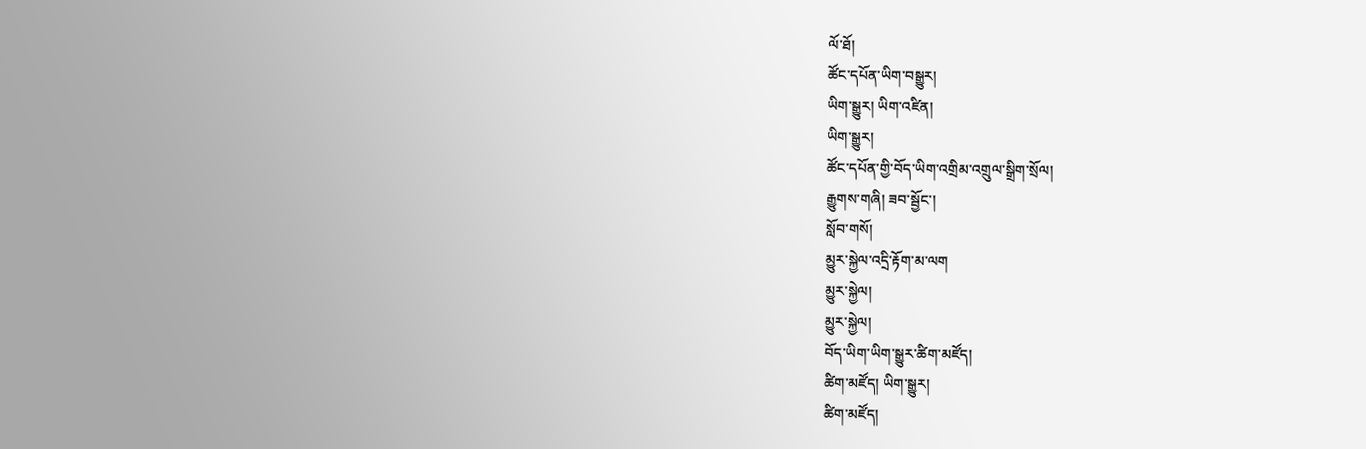ལོ་ཐོ།
ཚོང་དཔོན་ཡིག་བསྒྱུར།
ཡིག་སྒྱུར། ཡིག་འཛིན།
ཡིག་སྒྱུར།
ཚོང་དཔོན་གྱི་བོད་ཡིག་འགྲིམ་འགྲུལ་སྒྲིག་སྲོལ།
རྒྱུགས་གཞི། ཟབ་སྦྱོང་།
སློབ་གསོ།
མྱུར་སྐྱེལ་འདྲི་རྟོག་མ་ལག
མྱུར་སྐྱེལ།
མྱུར་སྐྱེལ།
བོད་ཡིག་ཡིག་སྒྱུར་ཚིག་མཛོད།
ཚིག་མཛོད། ཡིག་སྒྱུར།
ཚིག་མཛོད།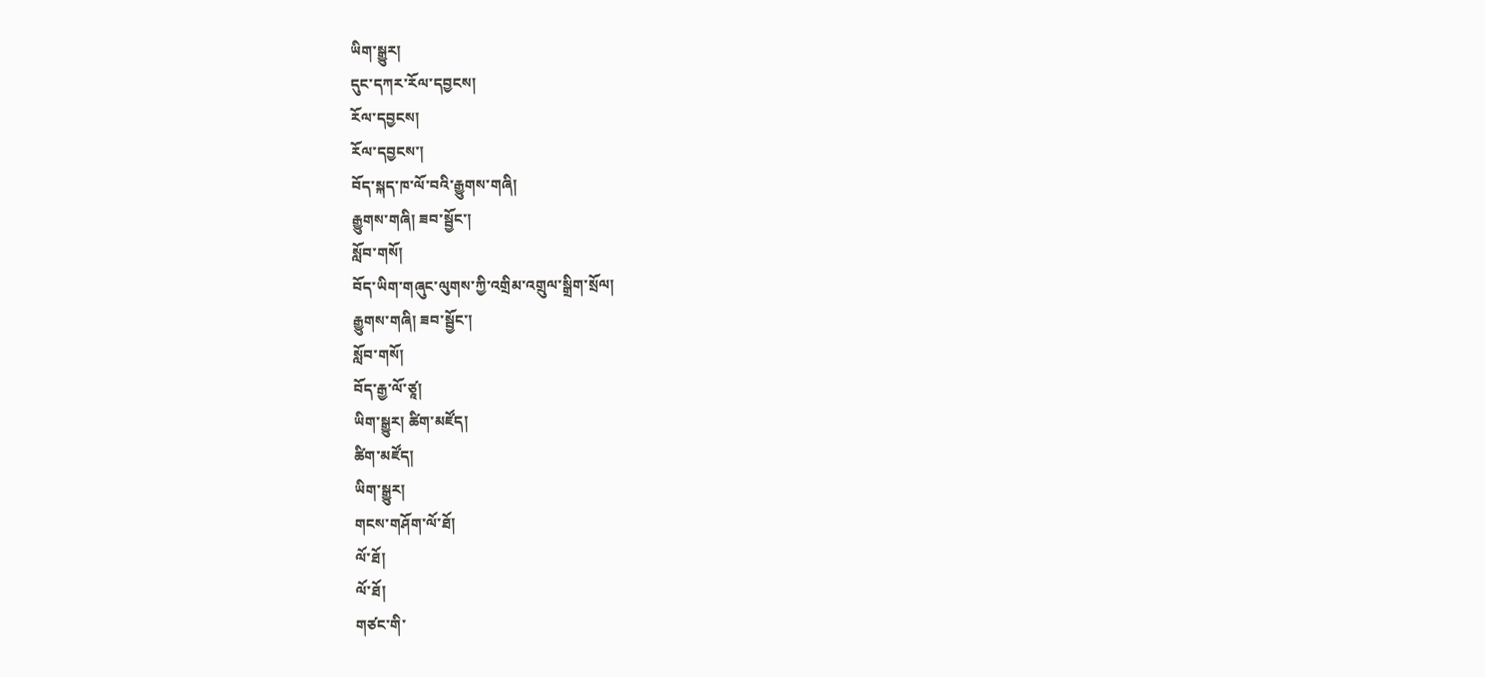ཡིག་སྒྱུར།
དུང་དཀར་རོལ་དབྱངས།
རོལ་དབྱངས།
རོལ་དབྱངས་།
བོད་སྐད་ཁ་ལོ་བའི་རྒྱུགས་གཞི།
རྒྱུགས་གཞི། ཟབ་སྦྱོང་།
སློབ་གསོ།
བོད་ཡིག་གཞུང་ལུགས་ཀྱི་འགྲིམ་འགྲུལ་སྒྲིག་སྲོལ།
རྒྱུགས་གཞི། ཟབ་སྦྱོང་།
སློབ་གསོ།
བོད་རྒྱ་ལོ་ཙཱ།
ཡིག་སྒྱུར། ཚིག་མཛོད།
ཚིག་མཛོད།
ཡིག་སྒྱུར།
གངས་གཤོག་ལོ་ཐོ།
ལོ་ཐོ།
ལོ་ཐོ།
གཙང་གི་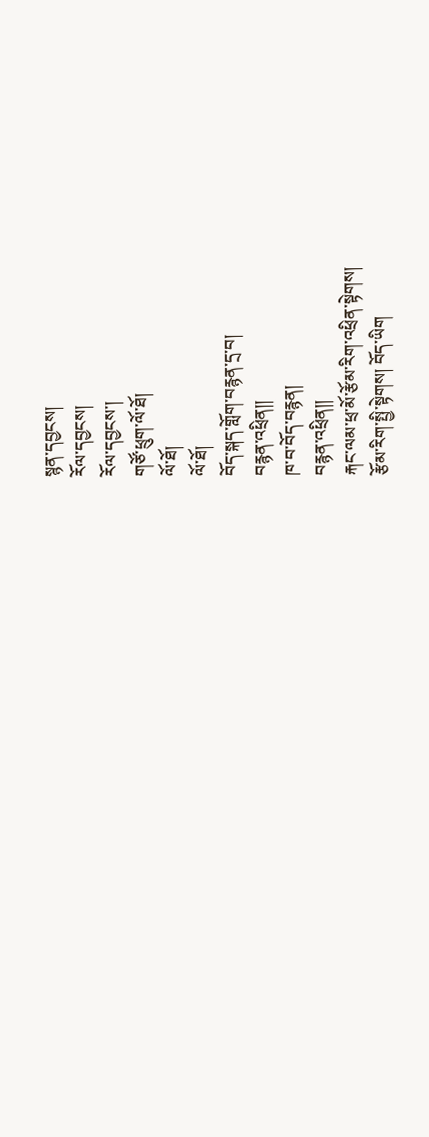སྙན་དབྱངས།
རོལ་དབྱངས།
རོལ་དབྱངས་།
གཙོ་ཕྲུག་ལོ་ཐོ།
ལོ་ཐོ།
ལོ་ཐོ།
བོད་སྐད་གློག་བརྙན་དྲ་བ།
བརྙན་འཕྲིན།།
ཁ་བ་བོད་བརྙན།
བརྙན་འཕྲིན།།
རྐང་ལམ་ཕྲ་མོ་རྩོམ་རིག་འཕྲིན་སྟེགས།
རྩོམ་རིག་སྤྱི་སྟེགས། བོད་ཡིག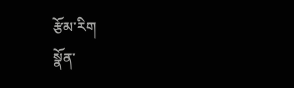རྩོམ་རིག
སྣོན་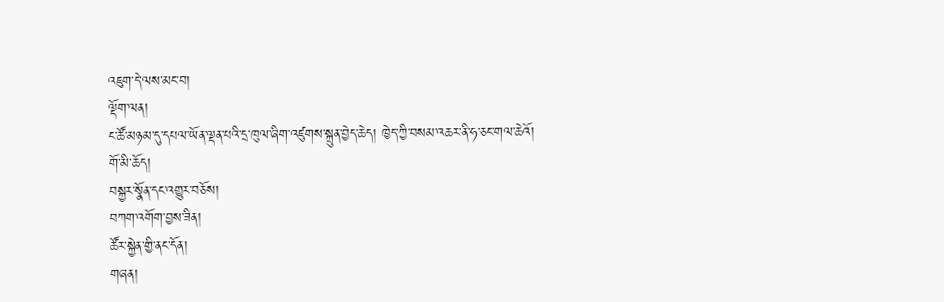འཇུག་དེ་ལས་མང་བ།
ལྡོག་ལན།
ང་ཚོ་མཉམ་དུ་དཔལ་ཡོན་ལྡན་པའི་དྲ་ཁུལ་ཞིག་འཛུགས་སྐྲུན་བྱེད་ཆེད། ཁྱེད་ཀྱི་བསམ་འཆར་ནི་ཧ་ཅང་གལ་ཆེའོ།
གོ་མི་ཆོད།
བསྐྱར་སྣོན་དང་འགྱུར་བཅོས།
བཀག་འགོག་བྱས་ཟིན།
ཚོར་སྐྱེན་གྱི་ནང་དོན།
གཞན།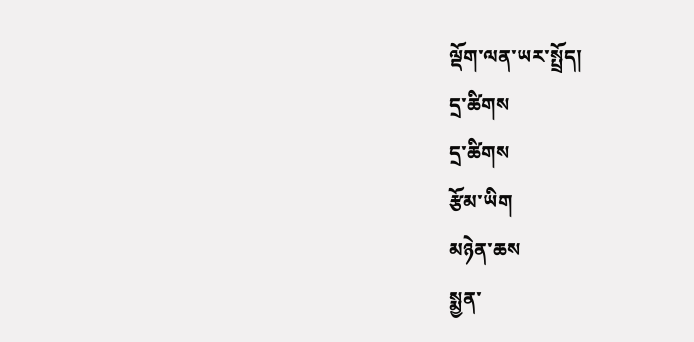ལྡོག་ལན་ཡར་སྤྲོད།
དྲ་ཚིགས
དྲ་ཚིགས
རྩོམ་ཡིག
མཉེན་ཆས
སྨྱན་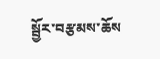སྦྱོར་བརྩམས་ཆོས